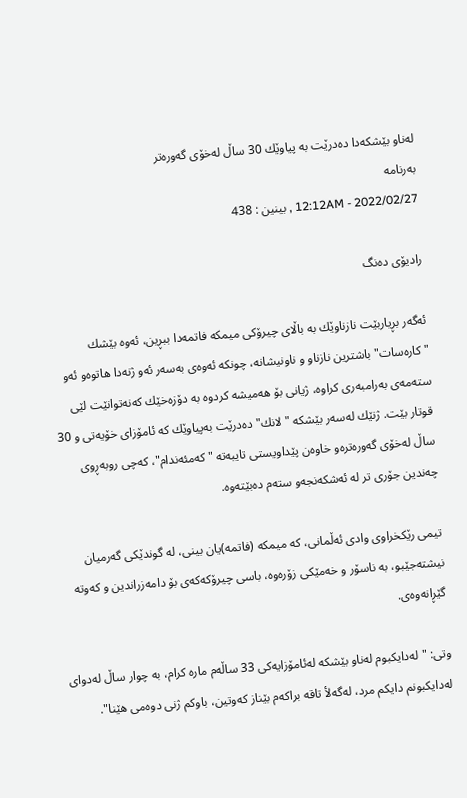له‌ناو بێشكه‌دا ده‌درێت به‌ پیاوێك 30 ساڵ له‌خۆی گه‌وره‌تر
بەرنامە
12:12AM - 2022/02/27 , بینین : 438

رادیۆی دەنگ

ئه‌گه‌ر بڕیاربێت نازناوێك به‌ باڵاى چیرۆكى میمكه‌ فاتمه‌دا ببڕین، ئه‌وه‌ بێشك "كاره‌سات" باشترین نازناو و ناونیشانه‌، چونكه‌ ئه‌وه‌ى به‌سه‌ر ئه‌و ژنه‌دا هاتوه‌و ئه‌و سته‌مه‌ى به‌رامبه‌رى كراوه‌، ژیانى بۆ هه‌میشه‌ كردوه‌ به‌ دۆزه‌خێك كه‌نه‌توانێت لێی قوتار بێت. ژنێك له‌سه‌ر بێشكه‌ "لانك" ده‌درێت به‌پیاوێك كه‌ ئامۆزاى خۆیه‌تى و 30 ساڵ له‌خۆی گه‌وره‌تره‌و خاوه‌ن پێداویستی تایبه‌ته‌ "كه‌مئه‌ندام"، كه‌چى روبه‌ڕوى چه‌ندین جۆری تر له‌ ئه‌شكه‌نجه‌و سته‌م ده‌بێته‌وه‌.

تیمی رێكخراوى وادی ئه‌ڵمانى، كه‌ میمكه‌ (فاتمه‌)یان بینی، له‌ گوندێكى گه‌رمیان نیشته‌جێبو، به‌ ناسۆر و خه‌مێكى زۆره‌وه‌، باسی چیرۆكه‌كه‌ى بۆ دامه‌زراندین و كه‌وته‌ گێڕانه‌وه‌ى.

وتى: "له‌دایكبوم له‌ناو بێشكه‌ له‌ئامۆزایه‌كى 33 ساڵه‌م ماره‌ كرام، به‌ چوار ساڵ له‌دواى له‌دایكبونم دایكم مرد، له‌گه‌لأ تاقه‌ براكه‌م بێناز كه‌وتین، باوكم ژنى دوه‌مى هێنا".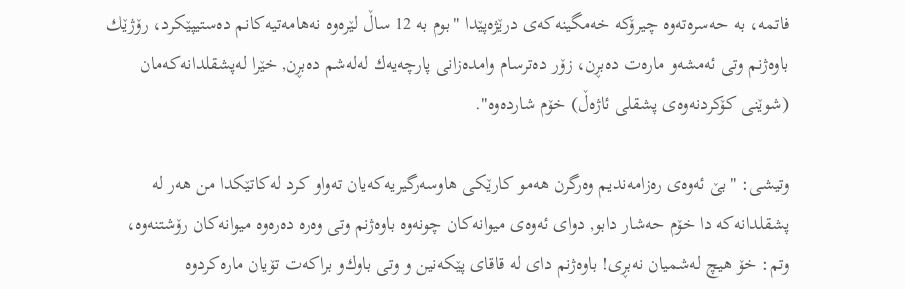فاتمه‌، به‌ حه‌سره‌ته‌وه‌ چیرۆكه‌ خه‌مگینه‌كه‌ى درێژه‌پێدا "بوم به‌ 12 ساڵ لێره‌وه‌ نه‌هامه‌تیه‌كانم ده‌ستیپێكرد، رۆژێك باوه‌ژنم وتى ئه‌مشه‌و ماره‌ت ده‌بڕن، زۆر ده‌ترسام وامده‌زانى پارچه‌یه‌ك له‌له‌شم ده‌بڕن, خێرا له‌پشقلدانه‌كه‌مان (شوێنى كۆكردنه‌وه‌ى پشقلی ئاژه‌ڵ) خۆم شارده‌وه‌".

وتیشی: "بێ ئه‌وه‌ى ره‌زامه‌ندیم وه‌رگرن هه‌مو كارێكى هاوسه‌رگیریه‌كه‌یان ته‌واو كرد له‌كاتێكدا من هه‌ر له‌ پشقلدانه‌كه‌ دا خۆم حه‌شار دابو, دواى ئه‌وه‌ى میوانه‌كان چونه‌وه‌ باوه‌ژنم وتى وه‌ره‌ ده‌ره‌وه‌ میوانه‌كان رۆشتنه‌وه‌، وتم: خۆ هیچ له‌شمیان نه‌بڕى! باوه‌ژنم داى له‌ قاقاى پێكه‌نین و وتى باوك‌و براكه‌ت تۆیان ماره‌كردوه‌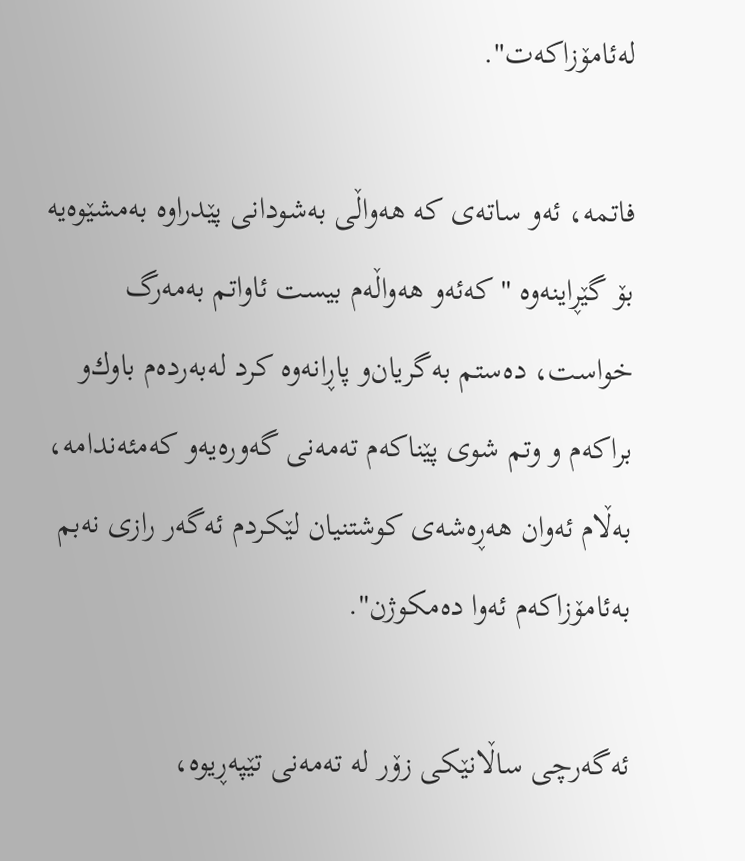له‌ئامۆزاكه‌ت".

فاتمه‌، ئه‌و ساته‌ى كه‌ هه‌واڵی به‌شودانى پێدراوه‌ به‌مشێوه‌یه‌ بۆ گێڕاینه‌وه‌ "كه‌ئه‌و هه‌واڵه‌م بیست ئاواتم به‌مه‌رگ خواست، ده‌ستم به‌گریان‌و پاڕانه‌وه‌ كرد له‌به‌رده‌م باوك‌و براكه‌م و وتم شوى پێناكه‌م ته‌مه‌نى گه‌وره‌یه‌و كه‌مئه‌ندامه‌، به‌ڵام ئه‌وان هه‌ڕه‌شه‌ى كوشتنیان لێكردم ئه‌گه‌ر رازى نه‌بم به‌ئامۆزاكه‌م ئه‌وا ده‌مكوژن".

ئه‌گه‌رچی ساڵانێكى زۆر له‌ ته‌مه‌نى تێپه‌ڕیوه‌،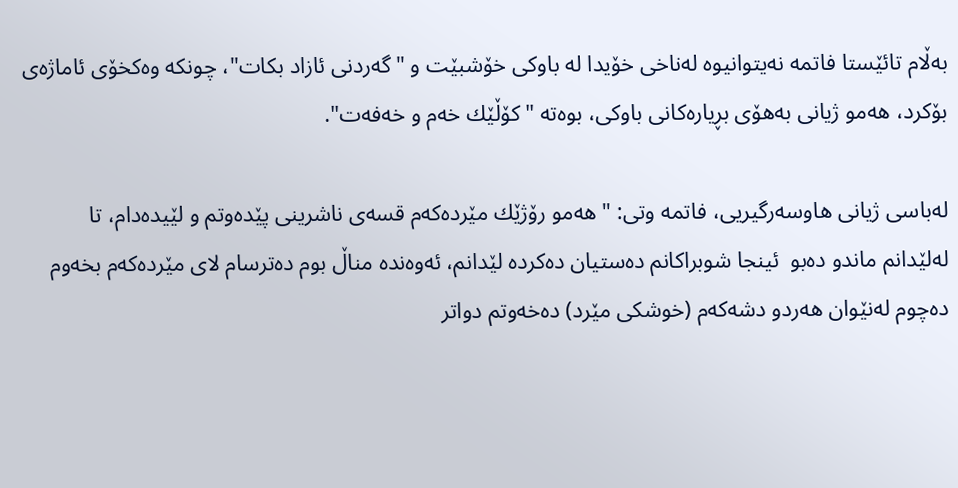به‌ڵام تائێستا فاتمه‌ نه‌یتوانیوه‌ له‌ناخی خۆیدا له‌ باوكی خۆشبێت و "گه‌ردنى ئازاد بكات"، چونكه‌ وه‌كخۆی ئاماژه‌ى بۆكرد، هه‌مو ژیانى به‌هۆی بڕیاره‌كانى باوكی، بوه‌ته‌ "كۆڵێك خه‌م و خه‌فه‌ت".

له‌باسی ژیانى هاوسه‌رگیریی، فاتمه‌ وتى: "هه‌مو رۆژێك مێرده‌كه‌م قسه‌ى ناشرینى پێده‌وتم و لێیده‌دام، تا له‌لێدانم ماندو ده‌بو  ئینجا شوبراكانم ده‌ستیان ده‌كرده‌ لێدانم، ئه‌وه‌نده‌ مناڵ بوم ده‌ترسام لاى مێرده‌كه‌م بخه‌وم ده‌چوم له‌نێوان هه‌ردو دشه‌كه‌م (خوشكى مێرد) ده‌خه‌وتم دواتر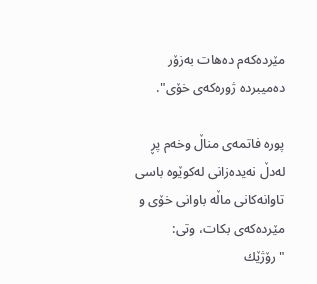مێرده‌كه‌م ده‌هات به‌زۆر ده‌میبرده‌ ژوره‌كه‌ى خۆى".

پوره‌ فاتمه‌ى مناڵ وخه‌م پڕ له‌دڵ نه‌یده‌زانى له‌كوێوه‌ باسی تاوانه‌كانى ماڵه‌ باوانى خۆى و مێرده‌كه‌ی بكات، وتى: "رۆژێك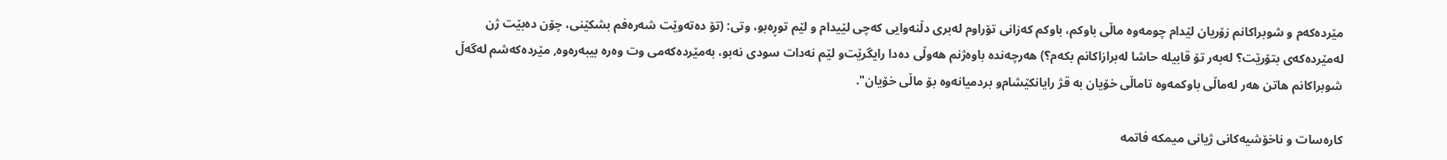مێرده‌كه‌م ‌و شوبراكانم زۆریان لێدام چومه‌وه‌ ماڵى باوكم، باوكم كه‌زانى تۆراوم له‌بری دڵنه‌وایی كه‌چى لێیدام ‌و لێم توڕه‌بو، وتى: (تۆ ده‌ته‌وێت شه‌ره‌فم بشكێنى، چۆن ده‌بێت ژن له‌مێرده‌كه‌ى بتۆرێت؟ له‌به‌ر تۆ قابیله‌ حاشا له‌برازاكانم بكه‌م؟) هه‌رچه‌نده‌ باوه‌ژنم هه‌وڵى ده‌دا رایگرێت‌و لێم نه‌دات سودى نه‌بو، به‌مێرده‌كه‌مى وت وه‌ره‌ بیبه‌ره‌وه‌, مێرده‌كه‌شم له‌گه‌ڵ شوبراكانم هاتن هه‌ر له‌ماڵى باوكمه‌وه‌ تاماڵى خۆیان به‌ قژ رایانكێشام‌و بردمیانه‌وه‌ بۆ ماڵى خۆیان".

كاره‌سات و ناخۆشیه‌كانى ژیانى میمكه‌ فاتمه‌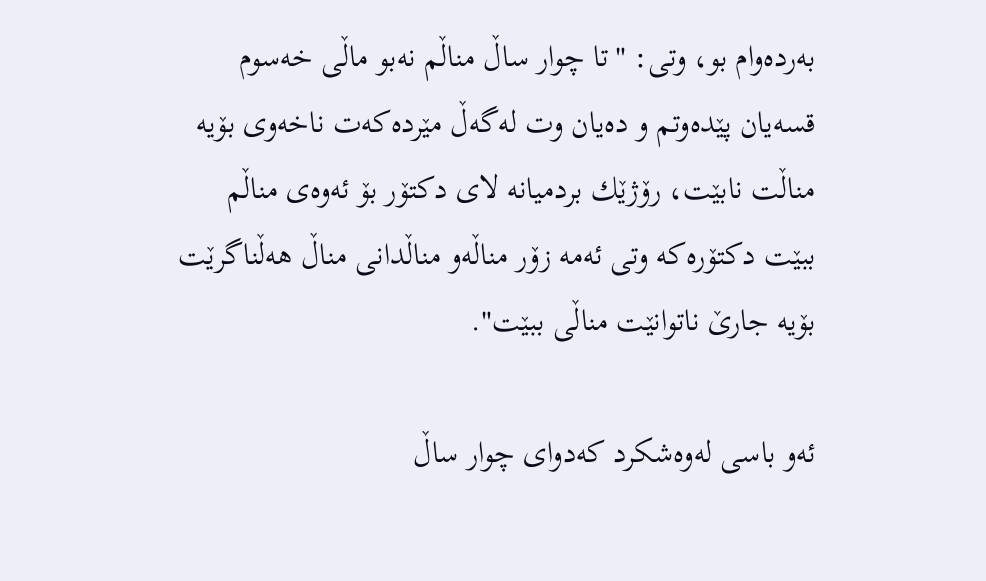به‌رده‌وام بو، وتی: "تا چوار ساڵ مناڵم نه‌بو ماڵى خه‌سوم قسه‌یان پێده‌وتم ‌و ده‌یان وت له‌گه‌ڵ مێرده‌كه‌ت ناخه‌وى بۆیه‌ مناڵت نابێت، رۆژێك بردمیانه‌ لاى دكتۆر بۆ ئه‌وه‌ى مناڵم ببێت دكتۆره‌كه‌ وتى ئه‌مه‌ زۆر مناڵه‌‌و مناڵدانى مناڵ هه‌ڵناگرێت بۆیه‌ جارێ ناتوانێت مناڵى ببێت".

ئه‌و باسی له‌وه‌شكرد كه‌دواى چوار ساڵ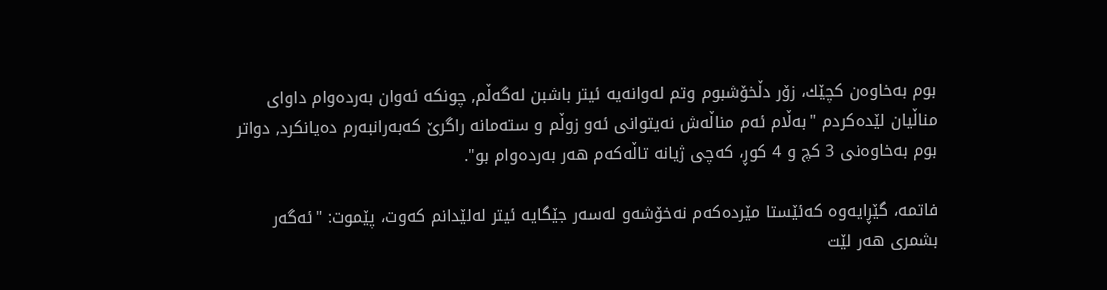بوم به‌خاوه‌ن كچێك، زۆر دڵخۆشبوم وتم له‌وانه‌یه‌ ئیتر باشبن له‌گه‌ڵم, چونكه‌ ئه‌وان به‌رده‌وام داواى مناڵیان لێده‌كردم "به‌ڵام ئه‌م مناڵه‌ش نه‌یتوانى ئه‌و زوڵم و سته‌مانه‌ راگرێ كه‌به‌رانبه‌رم ده‌یانكرد, دواتر بوم به‌خاوه‌نى 3 كچ و 4 كوڕ، كه‌چى ژیانه‌ تاڵه‌كه‌م هه‌ر به‌رده‌وام بو".

فاتمه‌، گێڕایه‌وه‌ كه‌ئێستا مێرده‌كه‌م نه‌خۆشه‌و له‌سه‌ر جێگایه‌ ئیتر له‌لێدانم كه‌وت، پێموت: "ئه‌گه‌ر بشمرى هه‌ر لێت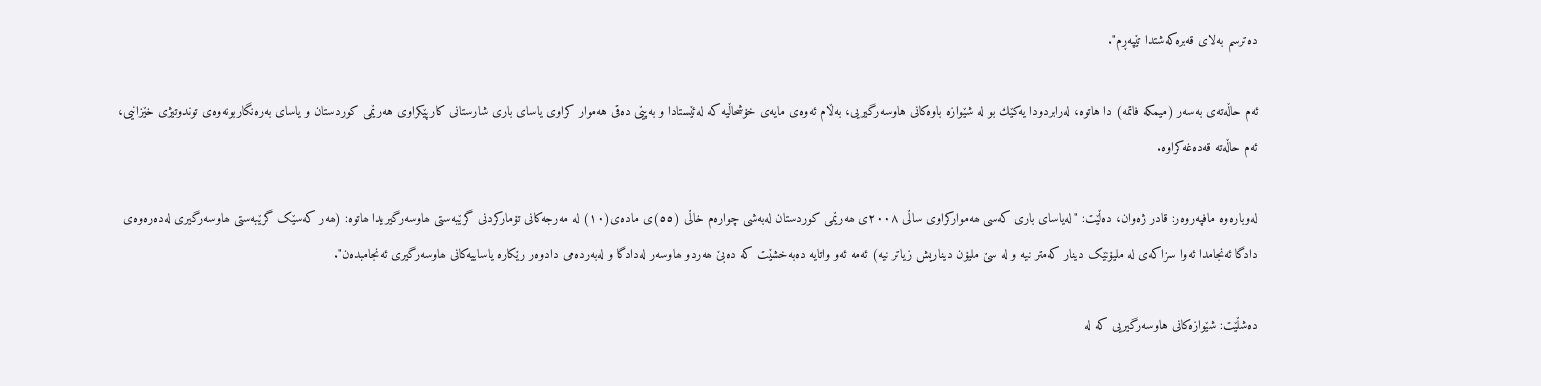ده‌ترسم به‌لاى قه‌بره‌كه‌شتدا تێپه‌ڕم".

ئه‌م حاڵه‌ته‌ى به‌سه‌ر (میمكه‌ فاتمه‌) دا هاتوه‌، له‌رابردودا یه‌كێك بو له‌ شێوازه‌ باوه‌كانى هاوسه‌رگیریی، به‌ڵام ئه‌وه‌ى مایه‌ى خۆشحاڵیه‌ كه‌ له‌ئێستادا و به‌پێی ده‌قی هه‌موار كراوى یاسای بارى شارستانى كارپێكراوى هه‌رێمى كوردستان و یاسای به‌ره‌نگاربونه‌وه‌ى توندوتیژی خێزانیی، ئه‌م حاڵه‌ته‌ قه‌ده‌غه‌كراوه‌.

له‌وباره‌وه‌ مافپه‌روه‌ر: قادر ژه‌وان، ده‌ڵێت: "لەیاسای باری کەسی ھەموارکراوی ساڵی ٢٠٠٨ی ھەرێمی کوردستان لەبەشی چوارەم خاڵی (٥٥)ی مادەی(١٠) لە مەرجەکانی تۆمارکردنی گرێبەستی ھاوسەرگیریدا ھاتوە: (ھەر کەسێک گرێبەستی ھاوسەرگیری لەدەرەوەی دادگا ئەنجامدا ئەوا سزاکەی لە ملیۆنێک دینار کەمتر نیە و لە سێ ملیۆن دیناریش زیاتر نیە) ئەمە ئەو واتایە دەبەخشێت کە دەبێ ھەردو ھاوسەر لەدادگا و لەبەردەمی دادوەر رێکارە یاساییەکانی ھاوسەرگیری ئەنجامبدەن".

ده‌شڵێت: شێوازه‌كانى هاوسه‌رگیریی كه‌ له‌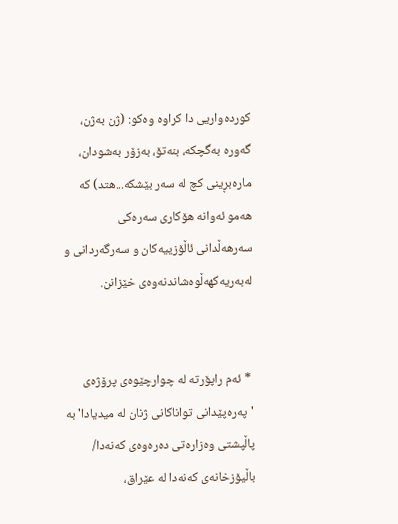كورده‌واریی دا كراوه‌ وه‌كو: (ژن بەژن، گەورە بەگچکە، بنەتۆ، بەزۆر بەشودان، مارەبڕینی کچ لە سەر بێشکە...ھتد) کە ھەمو ئەوانە ھۆکاری سەرەکی سەرھەڵدانی ئاڵۆزییەکان و سەرگەردانی و لەبەریەکھەڵوەشاندنەوەی خێزانن.


 * ئەم راپۆرتە لە چوارچێوەی پرۆژەی 'پەرەپێدانی تواناکانی ژنان لە میدیادا' بە پاڵپشتی وەزارەتی دەرەوەی کەنەدا/ باڵیۆزخانەی کەنەدا لە عێراق،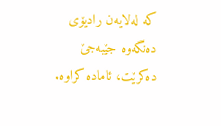کە لەلایەن رادیۆی دەنگەوە جێبەجێ دەکرێت، ئامادە کراوە.